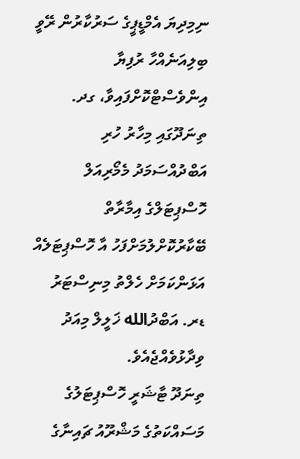ނިމިދިޔަ އެމްޑީޕީގެ ސަރުކާރުން ރޭވީ ބިލިއަނެއްހާ ރުފިޔާ އިންވެސްޓްކޮށްފައިވާ، ގދ. ތިނަދޫގައި މިހާރު ހުރި އަބްދުއްސަމަދު މެމޯރިއަލް ހޮސްޕިޓަލްގެ އިމާރާތް ބޭކާރުކޮށްލުމަށްފަހު އާ ހޮސްޕިޓަލެއް އަޅަންކަމަށް ހެލްތު މިނިސްޓަރު ޑރ. އަބްދުالله ޚަލީލް މިއަދު ވިދާޅުވެއްޖެއެވެ.
ތިނަދޫ ޓާޝަރީ ހޮސްޕިޓަލުގެ މަސައްކަތުގެ މަޝްރޫއު ޗައިނާގެ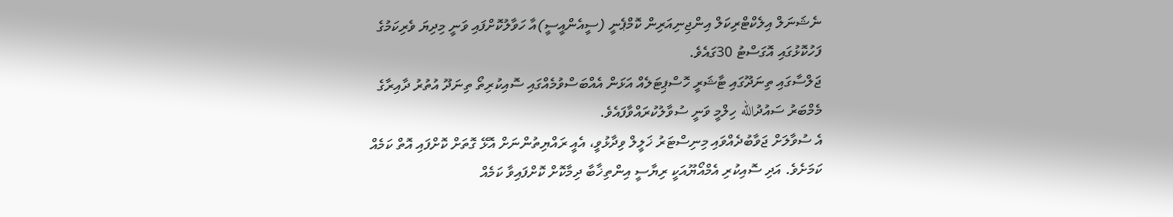ނެޝަނަލް އިލެކްޓްރިކަލް އިންޖިނިއަރިން ކޮމްޕެނީ (ސީއެންއީސީ)އާ ހަވާލުކޮށްފައި ވަނީ މިދިޔަ ވެރިކަމުގެ ފަހުކޮޅުގައި އޮގަސްޓު 30ގައެވެ.
ޖަލްސާގައި ތިނަދޫގައި ޓާޝަރީ ހޮސްޕިޓަލެއް އަޅަން އެއްބަސްވުމެއްގައި ސޮއިކުރިތޯ ތިނަދޫ އުތުރު ދާއިރާގެ މެމްބަރު ސައުދުالله ހިލްމީ ވަނީ ސުވާލުކުރައްވާފައެވެ.
އެ ސުވާލަށް ޖަވާބުދެއްވައި މިނިސްޓަރު ޚަލީލް ވިދާޅުވީ، އެއީ ރައްޔިތުންނަށް އޮޅޭ ގޮތަށް ކޮށްފައި އޮތް ކަމެއް ކަމަށެވެ. އަދި ސޮއިކުރި އެމްއޯޔޫއަކީ ރިޔާސީ އިންތިޚާބާ ދިމާކޮށް ކޮށްފައިވާ ކަމެއް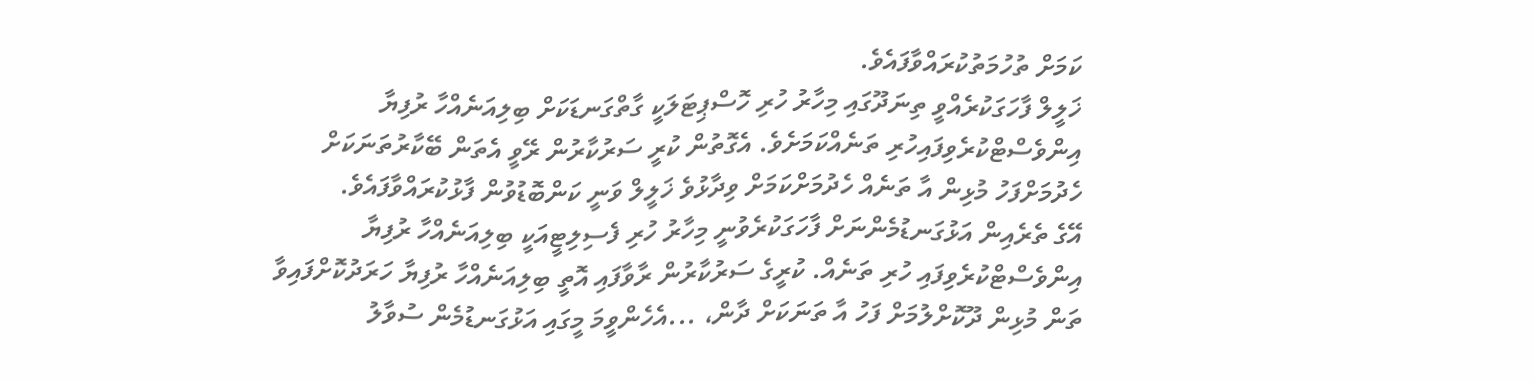ކަމަށް ތުހުމަތުކުރައްވާފައެވެ.
ޚަލީލް ފާހަގަކުރެއްވީ ތިނަދޫގައި މިހާރު ހުރި ހޮސްޕިޓަލަކީ ގާތްގަނޑަކަށް ބިލިއަނެއްހާ ރުފިޔާ އިންވެސްޓްކުރެވިފައިހުރި ތަނެއްކަމަށެވެ. އެގޮތުން ކުރީ ސަރުކާރުން ރޭވީ އެތަން ބޭކާރުތަނަކަށް ހެދުމަށްފަހު މުޅިން އާ ތަނެއް ހެދުމަށްކަމަށް ވިދާޅުވެ ޚަލީލް ވަނީ ކަންބޮޑުވުން ފާޅުކުރައްވާފައެވެ.
އޭގެ ތެރެއިން އަޅުގަނޑުމެންނަށް ފާހަގަކުރެވުނީ މިހާރު ހުރި ފެސިލިޓީއަކީ ބިލިއަނެއްހާ ރުފިޔާ އިންވެސްޓްކުރެވިފައި ހުރި ތަނެއް. ކުރީގެ ސަރުކާރުން ރާވާފައި އޮތީ ބިލިއަނެއްހާ ރުފިޔާ ހަރަދުކޮށްފައިވާ ތަން މުޅިން ދޫކޮށްލުމަށް ފަހު އާ ތަނަކަށް ދާން، ...އެހެންވީމަ މީގައި އަޅުގަނޑުމެން ސުވާލު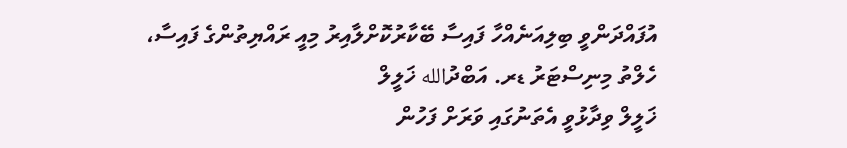އުފައްދަންވީ ބިލިއަނެއްހާ ފައިސާ ބޭކާރުކޮށްލާއިރު މިއީ ރައްޔިތުންގެ ފައިސާ، ހެލްތު މިނިސްޓަރު ޑރ. އަބްދުالله ޚަލީލް
ޚަލީލް ވިދާޅުވީ އެތަނުގައި ވަރަށް ފަހުން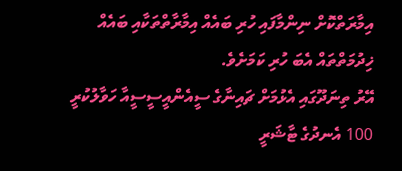އިމާރަތްކޮށް ނިންމާފައި ހުރި ބައެއް އިމާރާތްތަކާއި ބައެއް ޚިދުމަތްތައް އެބަ ހުރި ކަމަށެވެ.
އޭރު ތިނަދޫގައި އެޅުމަށް ޗައިނާގެ ސީއެންއީސީސީއާ ހަވާލުކުރީ 100 އެނދުގެ ޓާޝަރީ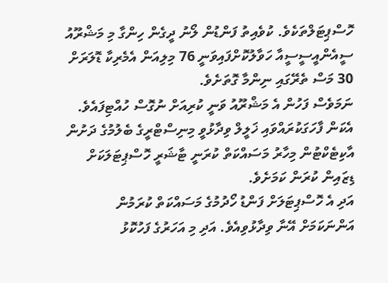ހޮސްޕިޓަލްތަކެވެ. ކުވެއިތު ފަންޑުން ލޯނު ދީގެން ހިންގާ މި މަޝްރޫއު ސީއެންއީސީސީއާ ހަވާލުކޮށްފައިވަނީ 76 މިލިއަން އެމެރިކާ ޑޮލަރަށް 30 މަސް ތެރޭގައި ނިންމާ ގޮތަށެވެ.
ނަމަވެސް ފަހުން އެ މަޝްރޫއު ވަނީ ކުރިއަށް ނުގޮސް ހުއްޓިފައެވެ.
އެކަން ފާހަގަކުރައްވައި ޚަލީލް ވިދާޅުވީ މިނިސްޓްރީގެ ބެލުމުގެ ދަށުން އާކިޓެކްޓުން މިހާރު މަސައްކަތް ކުރަނީ ޓާޝަރީ ހޮސްޕިޓަލަކަށް ޑިޒައިން ކުރަން ކަމަށެވެ.
އަދި އެ ހޮސްޕިޓަލަށް ފަންޑު ހޯދުމުގެ މަސައްކަތް ކުރަމުން އަންނަކަމަށް އޭނާ ވިދާޅުވިއެވެ. އަދި މި އަހަރުގެ ފަހުކޮޅު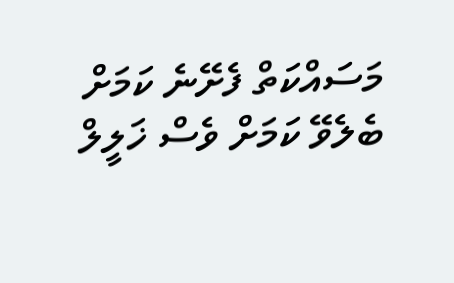މަސައްކަތް ފެށޭނެ ކަމަށް ބެލެވޭ ކަމަށް ވެސް ޚަލީލް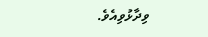ވިދާޅުވިއެވެ.